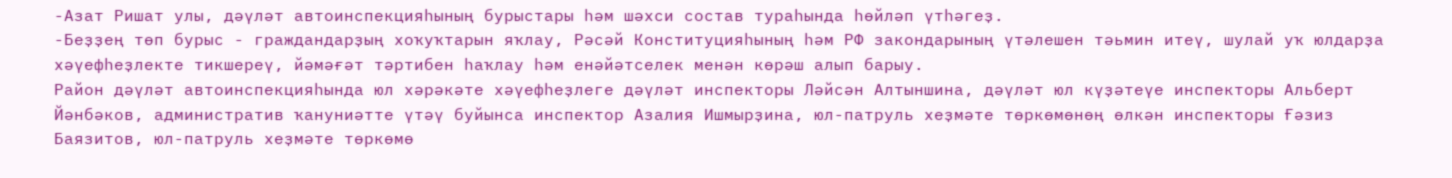-Азат Ришат улы, дәүләт автоинспекцияһының бурыстары һәм шәхси состав тураһында һөйләп үтһәгеҙ.
-Беҙҙең төп бурыс - граждандарҙың хоҡуҡтарын яҡлау, Рәсәй Конституцияһының һәм РФ закондарының үтәлешен тәьмин итеү, шулай уҡ юлдарҙа хәүефһеҙлекте тикшереү, йәмәғәт тәртибен һаҡлау һәм енәйәтселек менән көрәш алып барыу.
Район дәүләт автоинспекцияһында юл хәрәкәте хәүефһеҙлеге дәүләт инспекторы Ләйсән Алтыншина, дәүләт юл күҙәтеүе инспекторы Альберт Йәнбәков, административ ҡануниәтте үтәү буйынса инспектор Азалия Ишмырҙина, юл-патруль хеҙмәте төркөмөнөң өлкән инспекторы Ғәзиз Баязитов, юл-патруль хеҙмәте төркөмө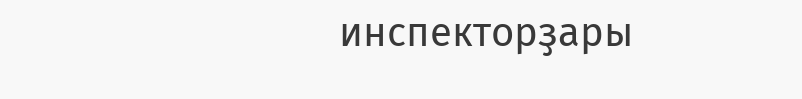инспекторҙары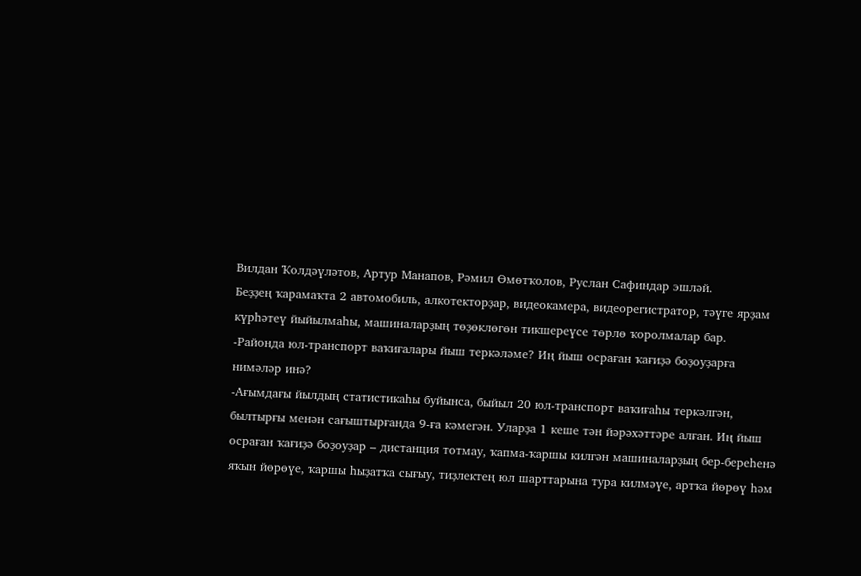Вилдан Ҡолдәүләтов, Артур Манапов, Рәмил Өмөтҡолов, Руслан Сафиндар эшләй.
Беҙҙең ҡарамаҡта 2 автомобиль, алкотекторҙар, видеокамера, видеорегистратор, тәүге ярҙам күрһәтеү йыйылмаһы, машиналарҙың төҙөклөгөн тикшереүсе төрлө ҡоролмалар бар.
-Районда юл-транспорт ваҡиғалары йыш теркәләме? Иң йыш осраған ҡағиҙә боҙоуҙарға нимәләр инә?
-Ағымдағы йылдың статистикаһы буйынса, быйыл 20 юл-транспорт ваҡиғаһы теркәлгән, былтырғы менән сағыштырғанда 9-ға кәмегән. Уларҙа 1 кеше тән йәрәхәттәре алған. Иң йыш осраған ҡағиҙә боҙоуҙар – дистанция тотмау, ҡапма-ҡаршы килгән машиналарҙың бер-береһенә яҡын йөрөүе, ҡаршы һыҙатҡа сығыу, тиҙлектең юл шарттарына тура килмәүе, артҡа йөрөү һәм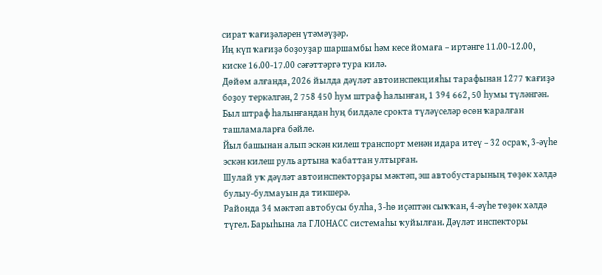сират ҡағиҙәләрен үтәмәүҙәр.
Иң күп ҡағиҙә боҙоуҙар шаршамбы һәм кесе йомаға – иртәнге 11.00-12.00, киске 16.00-17.00 сәғәттәргә тура килә.
Дөйөм алғанда, 2026 йылда дәүләт автоинспекцияһы тарафынан 1277 ҡағиҙә боҙоу теркәлгән, 2 758 450 һум штраф һалынған, 1 394 662, 50 һумы түләнгән. Был штраф һалынғандан һуң билдәле срокта түләүселәр өсөн ҡаралған ташламаларға бәйле.
Йыл башынан алып эскән килеш транспорт менән идара итеү – 32 осраҡ, 3-әүһе эскән килеш руль артына ҡабаттан ултырған.
Шулай уҡ дәүләт автоинспекторҙары мәктәп, эш автобустарының төҙөк хәлдә булыу-булмауын да тикшерә.
Районда 34 мәктәп автобусы булһа, 3-һө иҫәптән сыҡҡан, 4-әүһе төҙөк хәлдә түгел. Барыһына ла ГЛОНАСС системаһы ҡуйылған. Дәүләт инспекторы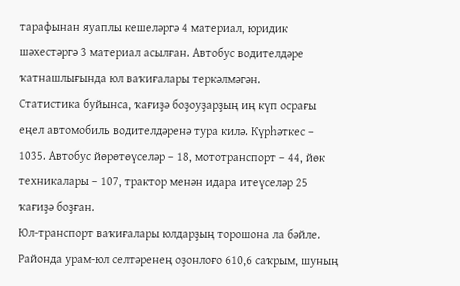тарафынан яуаплы кешеләргә 4 материал, юридик шәхестәргә 3 материал асылған. Автобус водителдәре ҡатнашлығында юл ваҡиғалары теркәлмәгән.
Статистика буйынса, ҡағиҙә боҙоуҙарҙың иң күп осрағы еңел автомобиль водителдәренә тура килә. Күрһәткес – 1035. Автобус йөрөтөүселәр – 18, мототранспорт – 44, йөк техникалары – 107, трактор менән идара итеүселәр 25 ҡағиҙә боҙған.
Юл-транспорт ваҡиғалары юлдарҙың торошона ла бәйле. Районда урам-юл селтәренең оҙонлоғо 610,6 саҡрым, шуның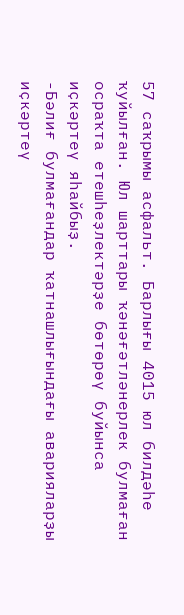57 саҡрымы асфальт. Барлығы 4015 юл билдәһе ҡуйылған. Юл шарттары ҡәнәғәтләнерлек булмаған осраҡта етешһеҙлектәрҙе бөтөрөү буйынса иҫкәртеү яһайбыҙ.
-Бәлиғ булмағандар ҡатнашлығындағы аварияларҙы иҫкәртеү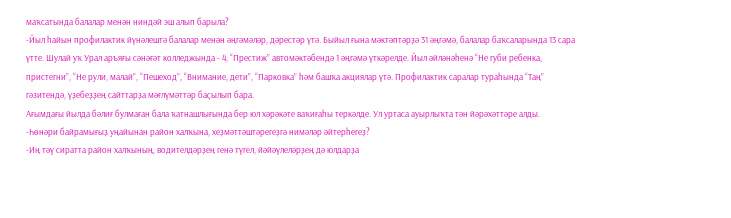маҡсатында балалар менән ниндәй эш алып барыла?
-Йыл һайын профилактик йүнәлештә балалар менән әңгәмәләр, дәрестәр үтә. Быйыл ғына мәктәптәрҙә 31 әңгәмә, балалар баҡсаларында 13 сара үтте. Шулай уҡ Урал аръяғы сәнәғәт колледжында - 4, “Престиж” автомәктәбендә 1 әңгәмә үткәрелде. Йыл әйләнәһенә “Не губи ребенка, пристегни”, “Не рули, малай”, “Пешеход”, “Внимание, дети”, “Парковка” һәм башҡа акциялар үтә. Профилактик саралар тураһында “Таң” гәзитендә, үҙебеҙҙең сайттарҙа мәғлүмәттәр баҫылып бара.
Ағымдағы йылда бәлиғ булмаған бала ҡатнашлығында бер юл хәрәкәте ваҡиғаһы теркәлде. Ул уртаса ауырлыҡта тән йәрәхәттәре алды.
-Һөнәри байрамығыҙ уңайынан район халҡына, хеҙмәттәштәрегеҙгә нимәләр әйтерһегеҙ?
-Иң тәү сиратта район халҡының, водителдәрҙең генә түгел, йәйәүлеләрҙең дә юлдарҙа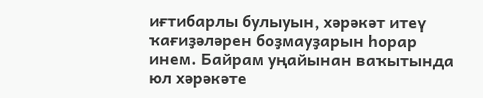иғтибарлы булыуын, хәрәкәт итеү ҡағиҙәләрен боҙмауҙарын һорар инем. Байрам уңайынан ваҡытында юл хәрәкәте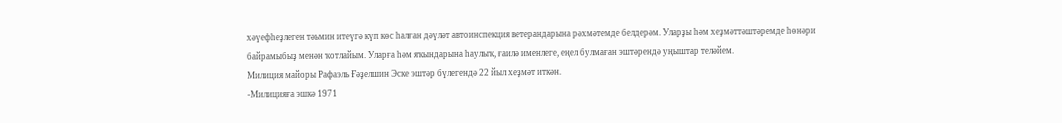хәүефһеҙлеген тәьмин итеүгә күп көс һалған дәүләт автоинспекция ветерандарына рәхмәтемде белдерәм. Уларҙы һәм хеҙмәттәштәремде һөнәри байрамыбыҙ менән ҡотлайым. Уларға һәм яҡындарына һаулыҡ, ғаилә именлеге, еңел булмаған эштәрендә уңыштар теләйем.
Милиция майоры Рафаэль Ғәҙелшин Эске эштәр бүлегендә 22 йыл хеҙмәт иткән.
-Милицияға эшкә 1971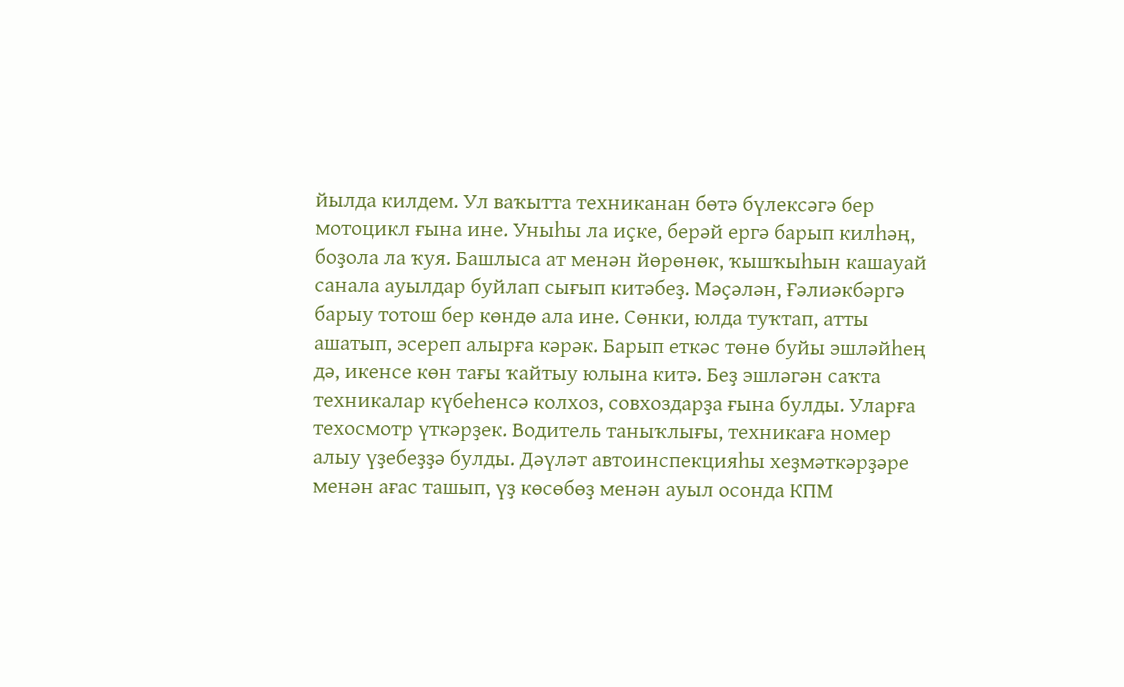йылда килдем. Ул ваҡытта техниканан бөтә бүлексәгә бер мотоцикл ғына ине. Уныһы ла иҫке, берәй ергә барып килһәң, боҙола ла ҡуя. Башлыса ат менән йөрөнөк, ҡышҡыһын кашауай санала ауылдар буйлап сығып китәбеҙ. Мәҫәлән, Ғәлиәкбәргә барыу тотош бер көндө ала ине. Сөнки, юлда туҡтап, атты ашатып, эсереп алырға кәрәк. Барып еткәс төнө буйы эшләйһең дә, икенсе көн тағы ҡайтыу юлына китә. Беҙ эшләгән саҡта техникалар күбеһенсә колхоз, совхоздарҙа ғына булды. Уларға техосмотр үткәрҙек. Водитель таныҡлығы, техникаға номер алыу үҙебеҙҙә булды. Дәүләт автоинспекцияһы хеҙмәткәрҙәре менән ағас ташып, үҙ көсөбөҙ менән ауыл осонда КПМ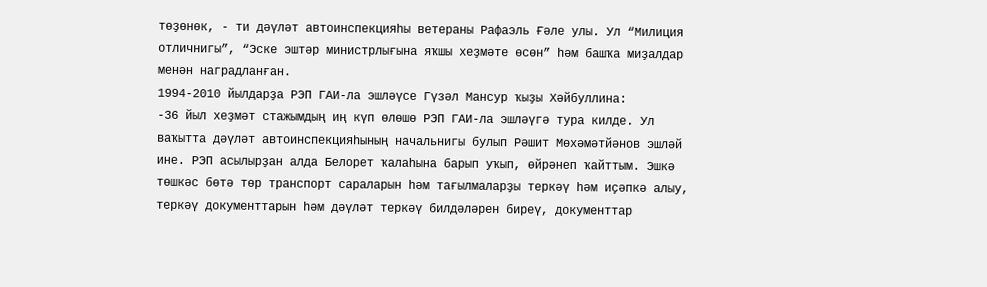төҙөнөк, - ти дәүләт автоинспекцияһы ветераны Рафаэль Ғәле улы. Ул “Милиция отличнигы”, “Эске эштәр министрлығына яҡшы хеҙмәте өсөн” һәм башҡа миҙалдар менән наградланған.
1994-2010 йылдарҙа РЭП ГАИ-ла эшләүсе Гүзәл Мансур ҡыҙы Хәйбуллина:
-36 йыл хеҙмәт стажымдың иң күп өлөшө РЭП ГАИ-ла эшләүгә тура килде. Ул ваҡытта дәүләт автоинспекцияһының начальнигы булып Рәшит Мөхәмәтйәнов эшләй ине. РЭП асылырҙан алда Белорет ҡалаһына барып уҡып, өйрәнеп ҡайттым. Эшкә төшкәс бөтә төр транспорт сараларын һәм тағылмаларҙы теркәү һәм иҫәпкә алыу, теркәү документтарын һәм дәүләт теркәү билдәләрен биреү, документтар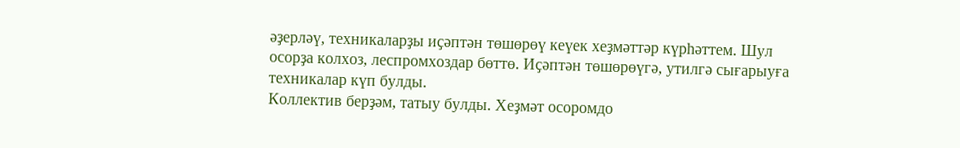әҙерләү, техникаларҙы иҫәптән төшөрөү кеүек хеҙмәттәр күрһәттем. Шул осорҙа колхоз, леспромхоздар бөттө. Иҫәптән төшөрөүгә, утилгә сығарыуға техникалар күп булды.
Коллектив берҙәм, татыу булды. Хеҙмәт осоромдо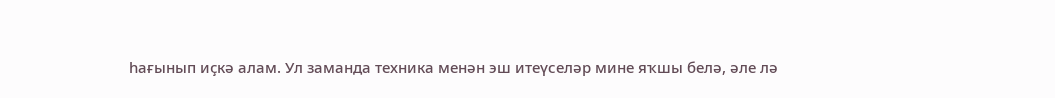һағынып иҫкә алам. Ул заманда техника менән эш итеүселәр мине яҡшы белә, әле лә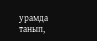урамда танып,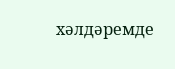хәлдәремде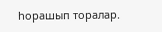һорашып торалар.